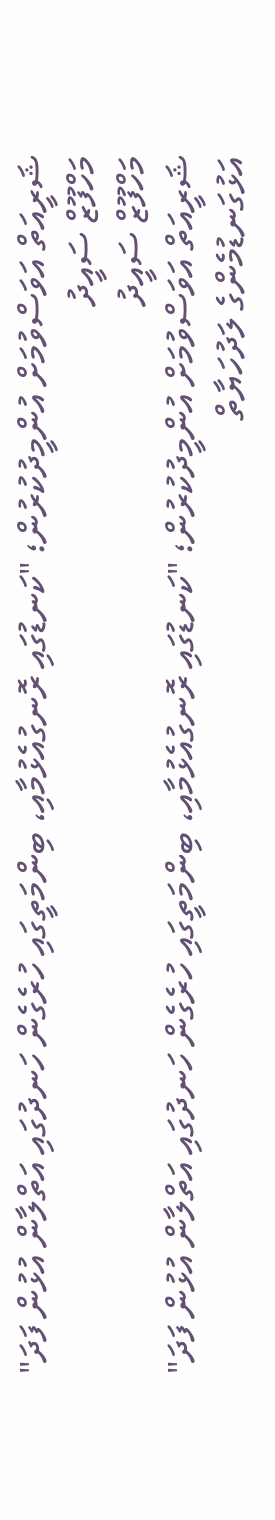ޝަރީއަތް އަވަސްވުމަށް އުންމީދުކުރުން؛ "ކަނޑުގައި ރޮނގުއެޅުމާއި، ބިންމަތީގައި ހުރެގެން ހަނދުގައި އަތްލާން އުޅުން ފަދަ"
މަހްފޫޒް ސައީދު
މަހްފޫޒް ސައީދު
ޝަރީއަތް އަވަސްވުމަށް އުންމީދުކުރުން؛ "ކަނޑުގައި ރޮނގުއެޅުމާއި، ބިންމަތީގައި ހުރެގެން ހަނދުގައި އަތްލާން އުޅުން ފަދަ"
އަޅުގަނޑުމެންގެ ލަދުހަޔާތް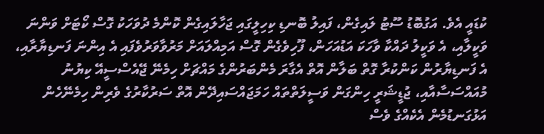ކުޑައީ އެވެ. އަގުބޮޑު ސޫޓު ލައިގެން، ފައިލު ބޮނޑި ކިހިލީގައި ޖަހާލައިގެން ކޮންމެ ދުވަހަކު ގޮސް ކޯޓަށް ވަންނަ ވަކީލާއި، އެ ވަކީލު ދައްކާ ވާހަކަ އަޑުއަހަން، ފޫހިވެގެން ގޮސް އަމިއްލައަށް މަރުވާވަރުވެފައި އެ އިންނަ ފަނޑިޔާރާއި، އެ ފަނޑިޔާރުން ކަންކުރާ ގޮތް ބަލާން އޮތް އެގާރަ މެންބަރުންގެ މައްޗަށް ހިމެނޭ ޖޭއެސްސީއޭ ކިޔުނު މުއައްސަސާއާއި، ޖުޑީޝަރީ ހިންގަން ވަސީލަތްތައް ހަމަޖައްސައިދޭން އޮތް ސަރުކާރުގެ ވެރިން ހިމެނޭހެން އަޅުގަނޑުމެން އެކެއްގެ ވެސް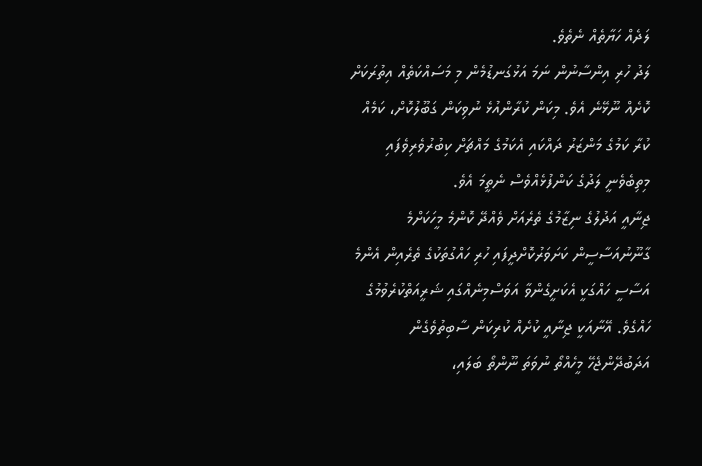ލަދެއް ހަޔާތެއް ނެތެވެ.
ލަދު ހުރި އިންސާނުން ނަމަ އަޅުގަނޑުމެން މި މަސައްކަތެއް އިތުރަކަށް ކޮށެއް ނޫޅޭނެ އެވެ. މިކަން ކުރާންއުޅެ ނުވިކަން ގަބޫލުކޮށް، ކަމެއް ކުރާ ކަމުގެ މަންޒަރު ދައްކައި އެކަމުގެ މައްޗަށް ކިބުރުވެރިވެފައި މިތިބެވެނީ ލަދުގެ ކަންފުޅެއްވެސް ނެތީމަ އެވެ.
ޖިނާއީ އަދުލުގެ ނިޒާމުގެ ތެރެއަށް ވެއްދޭ ކޮންމެ މީހަކަށްމެ ގާނޫނުއަސާސީން ކަށަވަރުކޮށްދީފައި ހުރި ހައްގުތަކުގެ ތެރެއިން އެންމެ އަސާސީ ހައްގަކީ އެކަށީގެންވާ އަވަސްމިނެއްގައި ޝަރީއަތްކުރެވުމުގެ ހައްގެވެ. އޭނާއަކީ ޖިނާއީ ކުށެއް ކުރިކަން ސާބިތުވެގެން އަދަބުދޭންޖެހޭ މީހެއްތޯ ނުވަތަ ނޫންތޯ ބަލައި،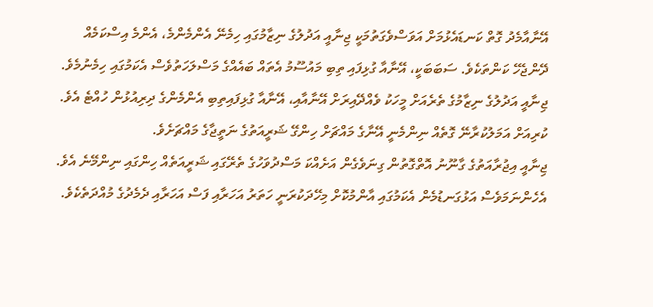އޭނާއާމެދު ގޮތް ކަނޑައެޅުމަށް އަވަސްވެގަތުމަކީ ޖިނާއީ އަދުލުގެ ނިޒާމުގައި ހިމެނޭ އެންމެންމެ، އެންމެ އިސްކަމެއް ދޭންޖެހޭ ކަންތަކެވެ. ސަބަބަކީ، އޭނާއާ ގުޅިފައި ތިބި މައުސޫމު އެތައް ބައެއްގެ މަސްލަހަތުވެސް އެކަމުގައި ހިމެނުމެވެ. ޖިނާއީ އަދުލުގެ ނިޒާމުގެ ތެރެއަށް މީހަކު ވެއްދޭއިރަށް އޭނާއާއި، އޭނާއާ ގުޅިފައިތިބި އެންމެންގެ ދިރިއުޅުން ހުއްޓެ އެވެ. ކުރިއަށް އަމަލުކުރާނޭ ގޮތެއް ނިންމެނީ އޭނާގެ މައްޗަށް ހިންގޭ ޝަރީއަތުގެ ނަތީޖާގެ މައްޗަށެވެ.
ޖިނާއީ އިޖުރާއަތުގެ ގާނޫނު އޮތްގޮތުން ގިނަވެގެން އަށެއްކަ މަސްދުވަހުގެ ތެރޭގައި ޝަރީއަތެއް ހިންގައި ނިންމޭނެ އެވެ. އެހެންނަމަވެސް އަޅުގަނޑުމެން އެކަމުގައި އާންމުކޮށް މިހޭދަކުރަނީ ހަތަރު އަހަރާއި ފަސް އަހަރާއި ދެމެދުގެ މުއްދަތެކެވެ.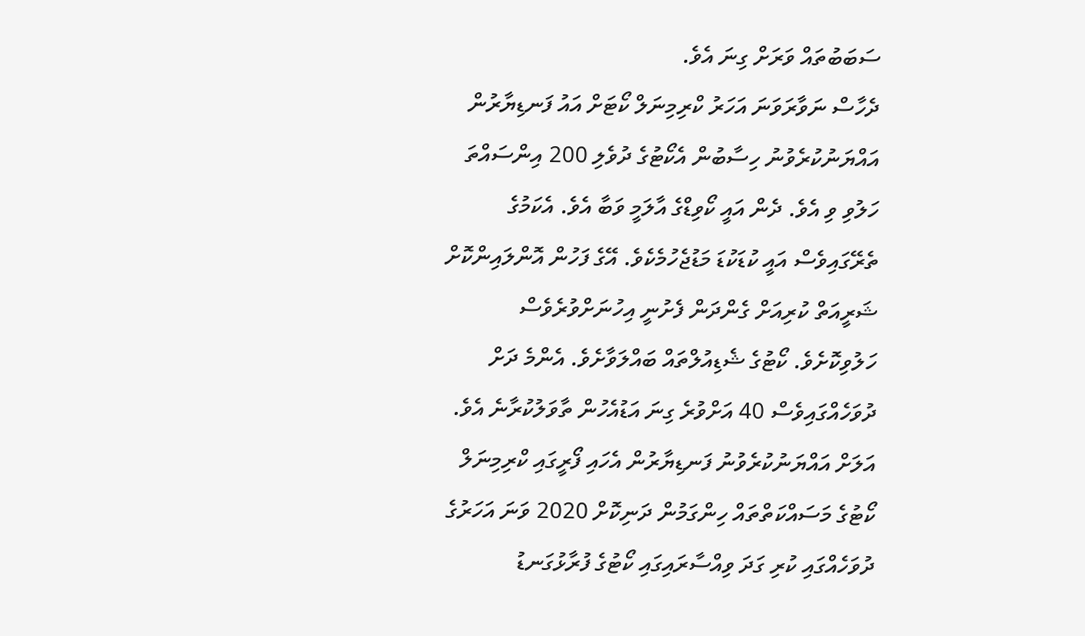ސަބަބުތައް ވަރަށް ގިނަ އެވެ.
ދެހާސް ނަވާރަވަނަ އަހަރު ކްރިމިނަލް ކޯޓަށް އައު ފަނޑިޔާރުން އައްޔަނުކުރެވުނު ހިސާބުން އެކޯޓުގެ ދުވެލި 200 އިންސައްތަ ހަލުވި ވި އެވެ. ދެން އައީ ކޯވިޑްގެ އާލަމީ ވަބާ އެވެ. އެކަމުގެ ތެރޭގައިވެސް އައީ ކުޑަކުޑަ މަޑުޖެހުމެކެވެ. އޭގެ ފަހުން އޮންލައިންކޮށް ޝަރީއަތް ކުރިއަށް ގެންދަން ފެށުނީ އިހުނަށްވުރެވެސް ހަލުވިކޮށެވެ. ކޯޓުގެ ޝެޑިއުލްތައް ބައްލަވާށެވެ. އެންމެ ދަށް ދުވަހެއްގައިވެސް 40 އަށްވުރެ ގިނަ އަޑުއެހުން ތާވަލުކުރާނެ އެވެ.
އަލަށް އައްޔަނުކުރެވުނު ފަނޑިޔާރުން އެހައި ފޯރީގައި ކްރިމިނަލް ކޯޓުގެ މަސައްކަތްތައް ހިންގަމުން ދަނިކޮށް 2020 ވަނަ އަހަރުގެ ދުވަހެއްގައި ކުރި ގަދަ ވިއްސާރައިގައި ކޯޓުގެ ފުރާޅުގަނޑު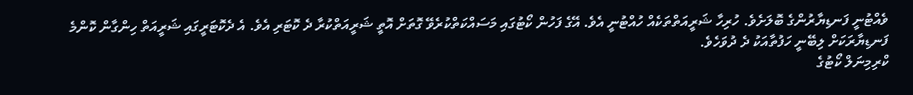ވެއްޓުނީ ފަނޑިޔާރުންގެ ބޮލަށެވެ. ހުރިހާ ޝަރީއަތްތަކެއް ހުއްޓުނީ އެވެ. އޭގެ ފަހުން ކޯޓުގައި މަސައްކަތްކުރެވޭ ގޮތަށް އޮތީ ޝަރީއަތްކުރާ ދެ ކޮޓަރި އެވެ. އެ ދެކޮޓަރީގައި ޝަރީއަތް ހިންގާން ކޮންމެ ފަނޑިޔާރަކަށް ލިބޭނީ ހަފުތާއަކު ދެ ދުވަހެވެ.
ކްރިމިނަލް ކޯޓުގެ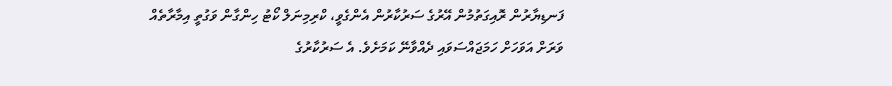ފަނޑިޔާރުން ރޮއިގަތުމުން އޭރުގެ ސަރުކާރުން އެންގެވީ، ކްރިމިނަލް ކޯޓު ހިންގާން ވަގުތީ އިމާރާތެއް ވަރަށް އަވަހަށް ހަމަޖައްސަވައި ދެއްވާނޭ ކަމަށެވެ. އެ ސަރުކާރުގެ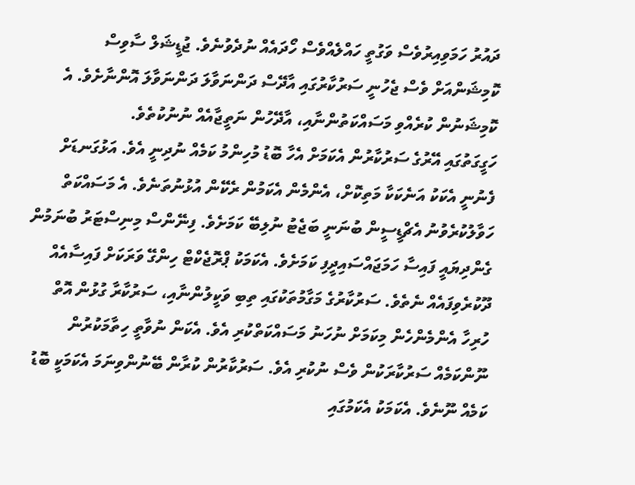ދައުރު ހަމަވިއިރުވެސް ވަގުތީ ހައްލެއްވެސް ހޯދައެއް ނުދެވުނެވެ. ޖުޑީޝަލް ސާވިސް ކޮމިޝަންއަށް ވެސް ޖެހުނީ ސަރުކާރުގައި އާދޭސް ދަންނަވާލަ ދަންނަވާލަ އޮންނާށެވެ. އެ ކޮމިޝަނުން ކުރެއްވި މަސައްކަތުންނާއި، އާދޭހުން ނަތީޖާއެއް ނުނުކުތެވެ.
ހަގީގަތުގައި އޭރުގެ ސަރުކާރުން އެކަމަށް އެހާ ބޮޑު މުހިންމު ކަމެއް ނުދިނީ އެވެ. އަޅުގަނޑަށް ފެނުނީ އެކަކު އަނެކަކާ މަތިކޮށް، އެންމެން އެކަމުން ރެކޭން އުޅުނުތަނެވެ. އެ މަސައްކަތް ހަވާލުކުރެވުނު އެޗްޑީސީން ބުނަނީ ބަޖެޓު ނުލިބޭ ކަމަށެވެ. ފިނޭންސް މިނިސްޓަރު ބުނަމުން ގެންދިޔައީ ފައިސާ ހަމަޖައްސައިދީފި ކަމަށެވެ. އެކަމަކު ޕްރޮޖެކްޓް ހިންގޭ ވަރަކަށް ފައިސާއެއް ދޫކުރެވިފައެއް ނެތެވެ. ސަރުކާރުގެ މަގާމުތަކުގައި ތިބި ވަކީލުންނާއި، ސަރުކާރާ ގުޅުން އޮތް ހުރިހާ އެންމެންހެން މިކަމަށް ނުހަނު މަސައްކަތްކުރި އެވެ. އެކަން ނުވާތީ ހިތާމަކުރުން ނޫންކަމެއް ސަރުކާރަކުން ވެސް ނުކުރި އެވެ. ސަރުކާރުން ކުރާން ބޭނުންވިނަމަ އެކަމަކީ ބޮޑު ކަމެއް ނޫނެވެ. އެކަމަކު އެކަމުގައި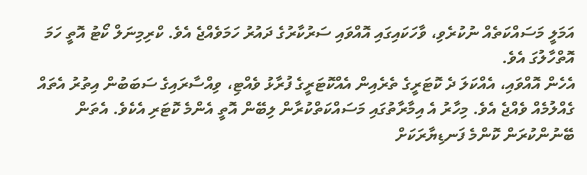އަމަލީ މަސައްކަތެއް ނުކުރެވި، ވާހަކައިގައި އޮއްވައި ސަރުކާރުގެ ދައުރު ހަމަވެއްޖެ އެވެ. ކްރިމިނަލް ކޯޓު އޮތީ ހަމަ އޮތްހާލުގަ އެވެ.
އެހެން އޮއްވައި، އެއްކަލަ ދެ ކޮޓަރީގެ ތެރެއިން އެއްކޮޓަރީގެ ފުރާޅު ވެއްޓި، ވިއްސާރައިގެ ސަބަބުން އިތުރު އެތައް ގެއްލުމެއް ވެއްޖެ އެވެ. މިހާރު އެ އިމާރާތުގައި މަސައްކަތްކުރާން ލިބޭން އޮތީ އެންމެ ކޮޓަރި އެކެވެ. އެތަން ބޭނުންކުރަން ކޮންމެ ފަނޑިޔާރަކަށް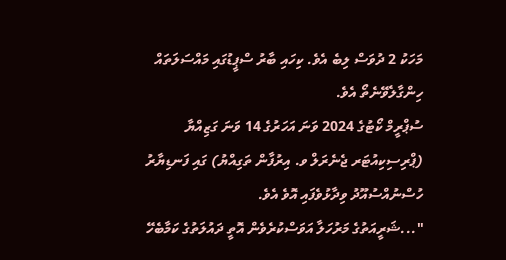މަހަކު 2 ދުވަސް ލިބެ އެވެ. ކިހައި ބާރު ސްޕީޑުގައި މައްސަލަތައް ހިންގާލެވޭނެތޯ އެވެ.
ސުޕްރީމް ކޯޓުގެ 2024 ވަނަ އަހަރުގެ 14 ވަނަ ގަޒިއްޔާ (ޕްރިސިކިއުޓަރ ޖެނެރަލް ވ. އިރުފާން ތަގިއްޔު) ގައި ފަނޑިޔާރު ހުސްނުއްސުއޫދު ވިދާޅުވެފައި އޮވެ އެވެ.
"...ޝަރީއަތުގެ މަރުހަލާ އަވަސްކުރެވެން އޮތީ ދައުލަތުގެ ކަމާބެހޭ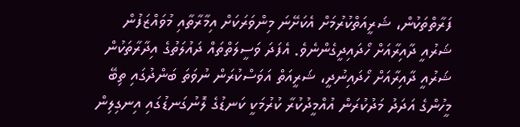ފަރާތްތަކުން، ޝަރީއަތްކުރުމަށް އެކަށޭނަ މިންވަރަކަށް އިމާރާތާއި މުވައްޒަފުން ޝަރުއީ ދާއިރާއަށް ހޯދައިދީގެންނެވެ. އެފަދަ ވަސީލަތްތައް ދައުލަތުގެ އިދާރާތަކުން ޝަރުއީ ދާއިރާއަށް ހޯދައިނުދީ، ޝަރީއަތް އަވަސްކުރަން ނުވަތަ ބަންދުގައި ތިބޭ މީހުންގެ އަދަދު މަދުކުރަން އުއްމީދުކުރާ ކުރުމަކީ ކަނޑުގެ ލޮނުގަނޑުގައި އިނގިލިން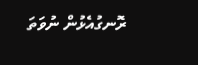ރޮނގުއެޅުން ނުވަތަ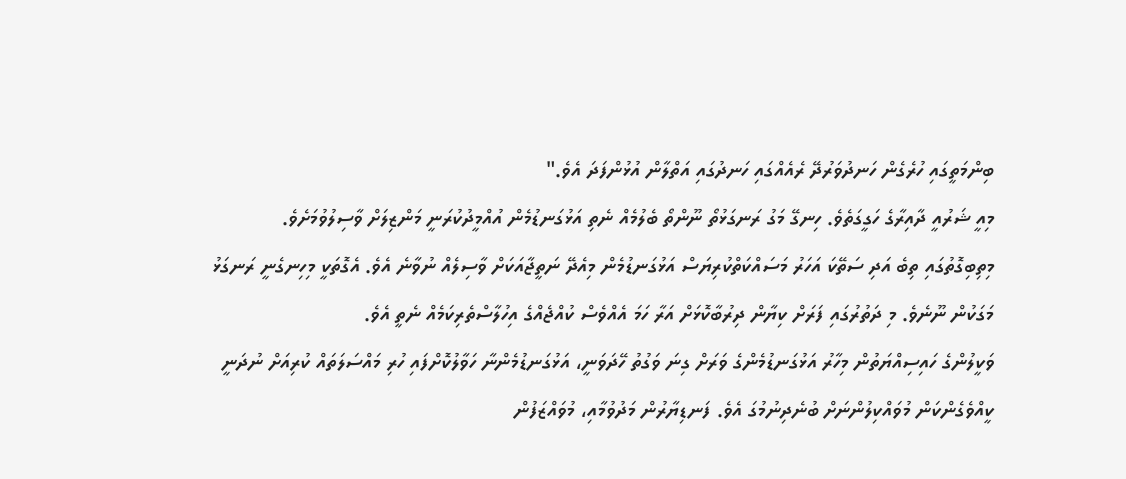ބިންމަތީގައި ހުރެގެން ހަނދުވަރުދޭ ރެއެއްގައި ހަނދުގައި އަތްލާން އުޅުންފަދަ އެވެ."
މިއީ ޝަރުއީ ދާއިރާގެ ހަގީގަތެވެ. ހިނގޭ މަގު ރަނގަޅުތޯ ނޫންތޯ ބެލުމެއް ނެތި އަޅުގަނޑުމެން އުއްމީދުކުރަނީ މަންޒިލަށް ވާސިލުވުމަށެވެ. މިތިބިގޮތުގައި ތިބެ އަދި ސަތޭކަ އަހަރު މަސައްކަތްކުރިޔަސް އަޅުގަނޑުމެން މިއެދޭ ނަތީޖާއަކަށް ވާސިލެއް ނުވާނެ އެވެ. އެގޮތަކީ މިހިނގެނީ ރަނގަޅު މަގަކުން ނޫނެވެ. މި ދަތުރުގައި ފަރަށް ކިޔާން ދިރުބާކޮޅަށް އަރާ ހަމަ އެއްވެސް ކުއްޖެއްގެ އިހުލާސްތެރިކަމެއް ނެތީ އެވެ.
ވަކީލުންގެ ހައިސިއްޔަތުން މިހާރު އަޅުގަނޑުމެންގެ ވަރަށް ގިނަ ވަގުތު ހޭދަވަނީ، އަޅުގަނޑުމެންނާ ހަވާލުކޮށްފައި ހުރި މައްސަލަތައް ކުރިއަށް ނުދަނީ ކީއްވެގެންކަން މުވައްކިލުންނަށް ބުނެދިނުމުގަ އެވެ. ފަނޑިޔާރުން މަދުވުމާއި، މުވައްޒަފުން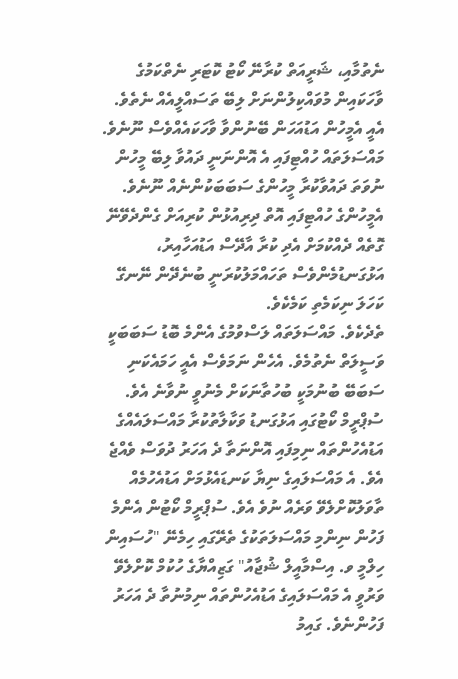ނެތުމާއި، ޝަރީއަތް ކުރާނޭ ކޯޓު ކޮޓަރި ނެތްކަމުގެ ވާހަކައިން މުވައްކިލުންނަށް ލިބޭ ތަސައްލީއެއް ނެތެވެ. އެއީ އެމީހުން އަޑުއަހަން ބޭނުންވާ ވާހަކައެއްވެސް ނޫނެވެ. މައްސަލަތައް ހުއްޓިފައި އެ އޮންނަނީ ދައުވާ ލިބޭ މީހުން ނުވަތަ ދައުވާކުރާ މީހުންގެ ސަބަބަކުންނެއް ނޫނެވެ. އެމީހުންގެ ހުއްޓިފައި އޮތް ދިރިއުޅުން ކުރިއަށް ގެންދެވޭނޭ ގޮތެއް ދެއްކުމަށް އެދި ކުރާ އާދޭސް އަޑުއަހާއިރު، އަޅުގަނޑުމެންވެސް ތަހައްމަލުކުރަނީ ބުނެދޭން ނޭނގޭ ކަހަލަ ނިކަމެތި ކަމެކެވެ.
ތެދެކެވެ. މައްސަލަތައް ލަސްވުމުގެ އެންމެ ބޮޑު ސަބަބަކީ ވަސީލަތް ނެތުމެވެ. އެހެން ނަމަވެސް އެއީ ހަމައެކަނި ސަބަބޭ ބުނުމަކީ ބުހުތާނަކަށް މެނުވީ ނުވާނެ އެވެ. ސުޕްރީމް ކޯޓުގައި އަޅުގަނޑު ވަކާލާތުކުރާ މައްސަލައެއްގެ އަޑުއެހުންތައް ނިމިފައި އޮންނަތާ ދެ އަހަރު ދުވަސް ވެއްޖެ އެވެ. އެ މައްސަލައިގެ ނިޔާ ކަނޑައެޅުމަށް އަޑުއެހުމެއް ތާވަލުކޮށްލެވޭ ވަރެއް ނުވެ އެވެ. ސުޕްރީމް ކޯޓުން އެންމެ ފަހުން ނިންމި މައްސަލަތަކުގެ ތެރޭގައި ހިމެނޭ "ހުސައިން ހިލްމީ ވ. އިސްމާއީލް ޝުޖާއު" ގަޒިއްޔާގެ ހުކުމް ކޮށްލެވޭ ވަރުވީ އެ މައްސަލައިގެ އަޑުއެހުންތައް ނިމުނުތާ ދެ އަހަރު ފަހުންނެވެ. ގައިމު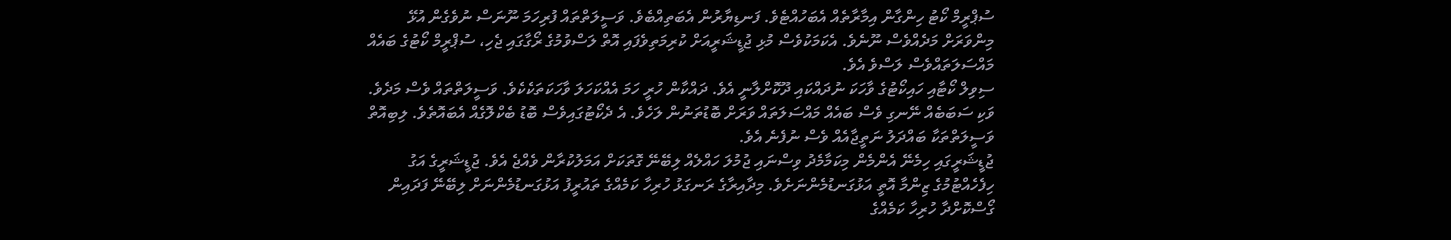ސުޕްރީމް ކޯޓު ހިންގާން އިމާރާތެއް އެބަހުއްޓެވެ. ފަނޑިޔާރުން އެބަތިއްބެވެ. ވަސީލަތްތައް ފުރިހަމަ ނޫނަސް ނުވެގެން އުޅޭ މިންވަރަށް މަދެއްވެސް ނޫނެވެ. އެކަމަކުވެސް މުޅި ޖުޑީޝަރީއަށް ކުރިމަތިވެފައި އޮތް ލަސްވުމުގެ ރޯގާގައި ޖެހި، ސުޕްރީމް ކޯޓުގެ ބައެއް މައްސަލަތައްވެސް ލަސްވެ އެވެ.
ސިވިލް ކޯޓާއި ހައިކޯޓުގެ ވާހަކަ ނުދައްކައި ދޫކޮށްލާނީ އެވެ. ދައްކާން ހުރީ ހަމަ އެއްކަހަލަ ވާހަކަތަކެކެވެ. ވަސީލަތްތައް ވެސް މަދެވެ. ވަކި ސަބަބެއް ނޭނގި ވެސް ބައެއް މައްސަލަތައް ވަރަށް ބޮޑުތަނުން ލަހެވެ. އެ ދެކޯޓުގައިވެސް ބޮޑު ބެކްލޮގެއް އެބައޮތެވެ. ލިބިއޮތް ވަސީލަތްތަކާ ބައްދަލު ނަތީޖާއެއް ވެސް ނުފެނެ އެވެ.
ޖުޑީޝަރީގައި ހިމެނޭ އެންމެން މިކަމާމެދު ވިސްނައި ޖުމުލަ ހައްލެއް ލިބޭނޭ ގޮތަކަށް އަމަލުކުރާން ވެއްޖެ އެވެ. ޖުޑީޝަރީގެ އަގު ހިފެހެއްޓުމުގެ ޒިންމާ އޮތީ އަޅުގަނޑުމެންނަށެވެ. މިދާއިރާގެ ރަނގަޅު ހުރިހާ ކަމެއްގެ ތައުރީފު އަޅުގަނޑުމެންނަށް ލިބޭނޭ ފަދައިން ގޯސްކޮށްދާ ހުރިހާ ކަމެއްގެ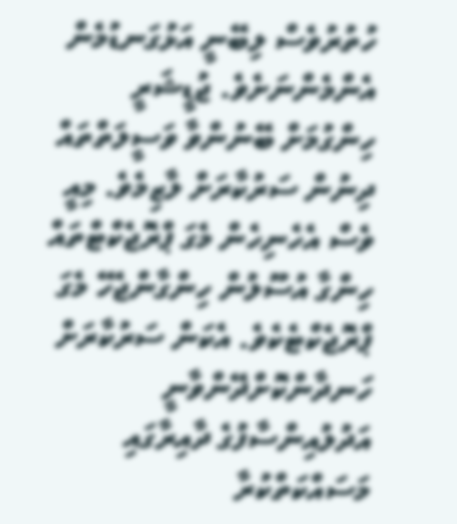ހުތުރުވެސް ލިބޭނީ އަޅުގަނޑުމެން އެންމެންނަށެވެ. ޖުޑީޝަރީ ހިންގުމަށް ބޭނުންވާ ވަސީލަތްތައް ދިނުން ސަރުކާރަށް ލާޒިމެވެ. މިއީ ވެސް އެހެނިހެން މެގަ ޕްރޮޖެކްޓްތައް ހިންގާ އުސޫލުން ހިންގާންޖެހޭ މެގަ ޕްރޮޖެކްޓެކެވެ. އެކަން ސަރުކާރަށް ހަނދާންކޮށްދޭންވާނީ އަދުލުއިންސާފުގެ ދާއިރާގައި މަސައްކަތްކުރާ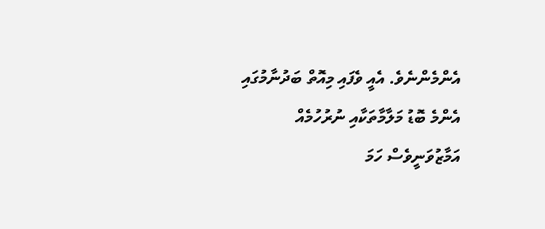އެންމެންނެވެ. އެއީ ވެފައި މިއޮތް ބަދުނާމުގައި އެންމެ ބޮޑު މަލާމާތަކާއި ނުރުހުމެއް އަމާޒުވަނީވެސް ހަމަ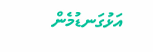އަޅުގަނޑުމެން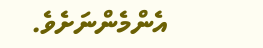އެންމެންނަށެވެ.